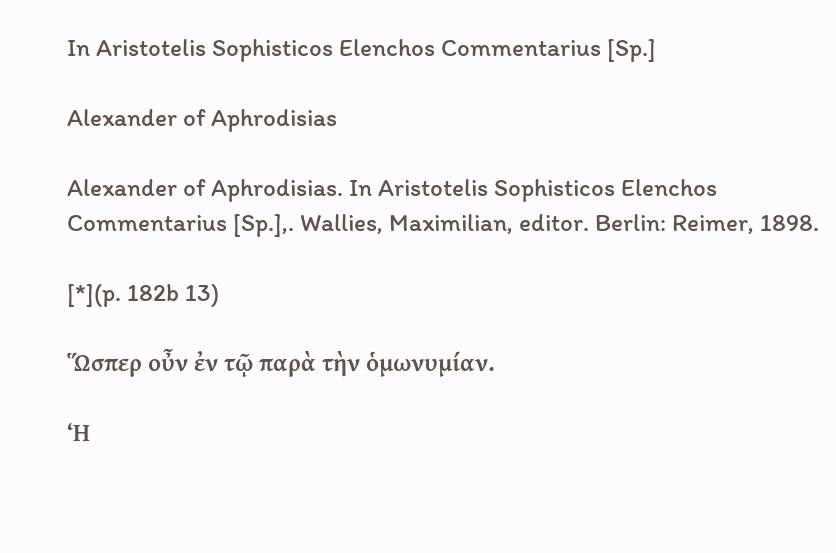In Aristotelis Sophisticos Elenchos Commentarius [Sp.]

Alexander of Aphrodisias

Alexander of Aphrodisias. In Aristotelis Sophisticos Elenchos Commentarius [Sp.],. Wallies, Maximilian, editor. Berlin: Reimer, 1898.

[*](p. 182b 13)

Ὥσπερ οὖν ἐν τῷ παρὰ τὴν ὁμωνυμίαν.

‘Η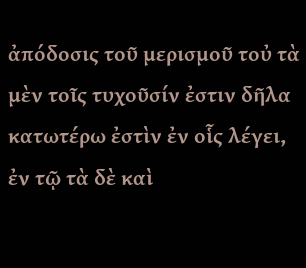ἀπόδοσις τοῦ μερισμοῦ τοὐ τὰ μὲν τοῖς τυχοῦσίν ἐστιν δῆλα κατωτέρω ἐστὶν ἐν οἷς λέγει, ἐν τῷ τὰ δὲ καὶ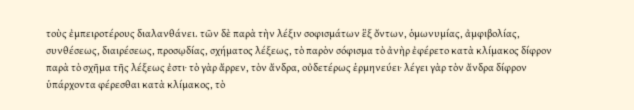τοὺς ἐμπειροτέρους διαλανθάνει. τῶν δὲ παρὰ τὴν λέξιν σοφισμάτων ἓξ ὄντων, ὁμωνυμίας, ἀμφιβολίας, συνθέσεως, διαιρέσεως, προσῳδίας, σχήματος λέξεως, τὸ παρὸν σόφισμα τὸ ἀνὴρ ἐφέρετο κατὰ κλίμακος δίφρον παρὰ τὸ σχῆμα τῆς λέξεως ἐστι· τὸ γὰρ ἄρρεν, τὸν ἄνδρα, οὐδετέρως ἑρμηνεύει· λέγει γὰρ τὸν ἄνδρα δίφρον ὑπάρχοντα φέρεσθαι κατὰ κλίμακος, τὸ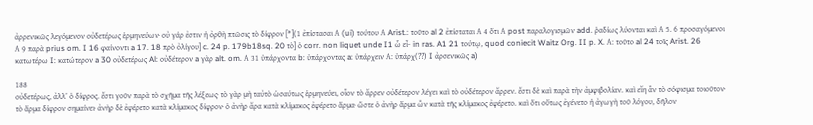ἀρρενικῶς λεγόμενον οὐδετέρως ἑρμηνεύων· οὐ γάρ ἐστιν ἡ ὀρθὴ πτῶσις τὸ δίφρον [*](1 ἐπίστασαι Α (ui) τούτου Α Arist.: τοῦτο al 2 ἐπίσταται Α 4 ὅτι Α post παραλογισμῶν add. ῥαδίως λύονται καὶ Α 5. 6 προσαγόμενοι Α 9 παρὰ prius om. I 16 φαίνοντι a 17. 18 πρὸ ὀλίγου] c. 24 p. 179b18sq. 20 τὸ] ὁ corr. non liquet unde I1 ὧ εἶ- in ras. A1 21 τούτῳ, quod coniecit Waitz Org. II p. X. Α: τοῦτο al 24 τοῖς Arist. 26 κατωτέρω I: κατώτερον a 30 οὐδετέρως Al: οὐδέτερον a γὰρ alt. om. Α 31 ὑπάρχοντα b: ὑπάρχοντας a: ὑπάρχειν Α: ὑπάρχ(??) I ἀρσενικῶς a)

188
οὐδετέρως, ἀλλ’ ὁ δίφρος. ἔστι γοῦν παρὰ τὸ σχῆμα τῆς λέξεως· τὸ γὰρ μὴ ταὐτὸ ὡσαύτως ἑρμηνεύει, οἷον τὸ ἄρρεν οὐδέτερον λέγει καὶ τὸ οὐδέτερον ἄρρεν. ἔστι δὲ καὶ παρὰ τὴν ἀμφιβολίαν. καὶ εἴη ἂν τὸ σόφισμα τοιοῦτον· τὸ ἅρμα δίφρον σημαίνει· ἀνὴρ δὲ ἐφέρετο κατὰ κλίμακος δίφρον· ὁ ἀνὴρ ἄρα κατὰ κλίμακος ἐφέρετο ἅρμα· ὥστε ὁ ἀνὴρ ἅρμα ὢν κατὰ τῆς κλίμακος ἐφέρετο. καὶ ὅτι οὕτως ἐγένετο ἡ ἀγωγὴ τοῦ λόγου, δῆλον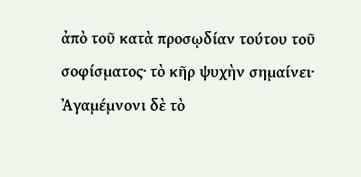ἀπὸ τοῦ κατὰ προσῳδίαν τούτου τοῦ σοφίσματος· τὸ κῆρ ψυχὴν σημαίνει· Ἀγαμέμνονι δὲ τὸ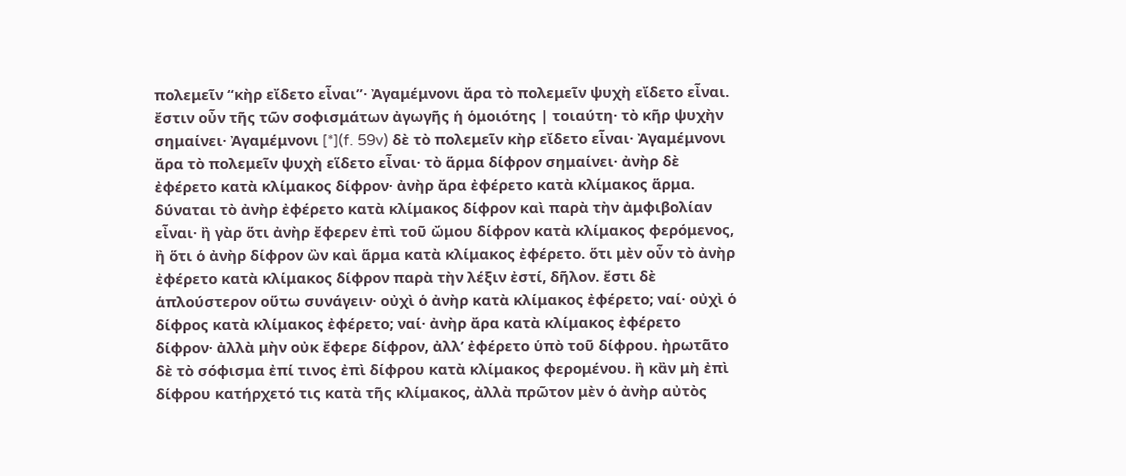πολεμεῖν “κὴρ εἴδετο εἶναι”· Ἀγαμέμνονι ἄρα τὸ πολεμεῖν ψυχὴ εἴδετο εἶναι. ἔστιν οὖν τῆς τῶν σοφισμάτων ἀγωγῆς ἡ ὁμοιότης | τοιαύτη· τὸ κῆρ ψυχὴν σημαίνει· Ἀγαμέμνονι [*](f. 59v) δὲ τὸ πολεμεῖν κὴρ εἴδετο εἶναι· Ἀγαμέμνονι ἄρα τὸ πολεμεῖν ψυχὴ εἵδετο εἶναι· τὸ ἅρμα δίφρον σημαίνει· ἀνὴρ δὲ ἐφέρετο κατὰ κλίμακος δίφρον· ἀνὴρ ἄρα ἐφέρετο κατὰ κλίμακος ἅρμα. δύναται τὸ ἀνὴρ ἐφέρετο κατὰ κλίμακος δίφρον καὶ παρὰ τὴν ἀμφιβολίαν εἶναι· ἢ γὰρ ὅτι ἀνὴρ ἔφερεν ἐπὶ τοῦ ὤμου δίφρον κατὰ κλίμακος φερόμενος, ἢ ὅτι ὁ ἀνὴρ δίφρον ὢν καὶ ἅρμα κατὰ κλίμακος ἐφέρετο. ὅτι μὲν οὖν τὸ ἀνὴρ ἐφέρετο κατὰ κλίμακος δίφρον παρὰ τὴν λέξιν ἐστί, δῆλον. ἔστι δὲ ἁπλούστερον οὕτω συνάγειν· οὐχὶ ὁ ἀνὴρ κατὰ κλίμακος ἐφέρετο; ναί· οὐχὶ ὁ δίφρος κατὰ κλίμακος ἐφέρετο; ναί· ἀνὴρ ἄρα κατὰ κλίμακος ἐφέρετο δίφρον· ἀλλὰ μὴν οὐκ ἔφερε δίφρον, ἀλλ’ ἐφέρετο ὑπὸ τοῦ δίφρου. ἠρωτᾶτο δὲ τὸ σόφισμα ἐπί τινος ἐπὶ δίφρου κατὰ κλίμακος φερομένου. ἢ κἂν μὴ ἐπὶ δίφρου κατήρχετό τις κατὰ τῆς κλίμακος, ἀλλὰ πρῶτον μὲν ὁ ἀνὴρ αὐτὸς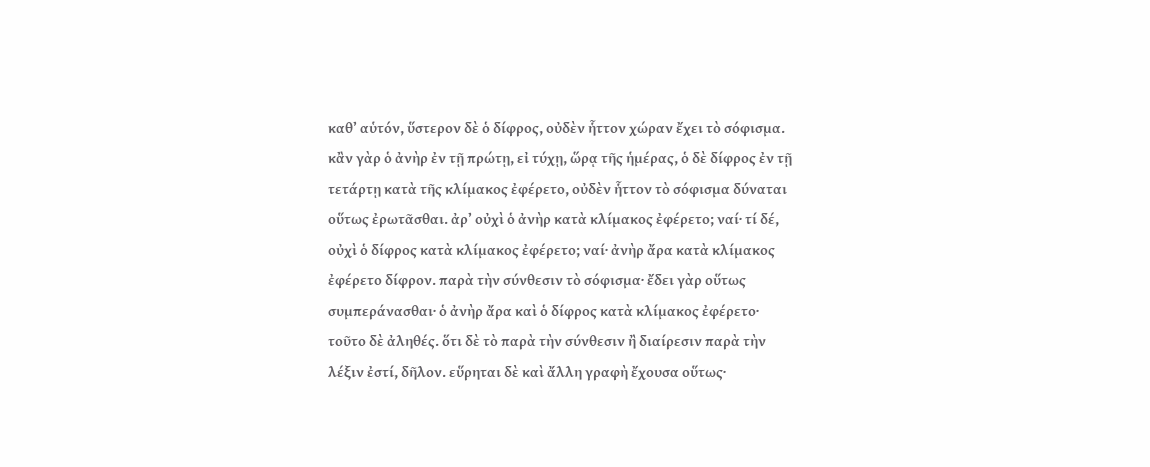καθ’ αὑτόν, ὕστερον δὲ ὁ δίφρος, οὐδὲν ἧττον χώραν ἔχει τὸ σόφισμα. κἂν γὰρ ὁ ἀνὴρ ἐν τῇ πρώτῃ, εἰ τύχῃ, ὥρᾳ τῆς ἡμέρας, ὁ δὲ δίφρος ἐν τῇ τετάρτῃ κατὰ τῆς κλίμακος ἐφέρετο, οὐδὲν ἧττον τὸ σόφισμα δύναται οὕτως ἐρωτᾶσθαι. ἀρ’ οὐχὶ ὁ ἀνὴρ κατὰ κλίμακος ἐφέρετο; ναί· τί δέ, οὐχὶ ὁ δίφρος κατὰ κλίμακος ἐφέρετο; ναί· ἀνὴρ ἄρα κατὰ κλίμακος ἐφέρετο δίφρον. παρὰ τὴν σύνθεσιν τὸ σόφισμα· ἔδει γὰρ οὕτως συμπεράνασθαι· ὁ ἀνὴρ ἄρα καὶ ὁ δίφρος κατὰ κλίμακος ἐφέρετο· τοῦτο δὲ ἀληθές. ὅτι δὲ τὸ παρὰ τὴν σύνθεσιν ἢ διαίρεσιν παρὰ τὴν λέξιν ἐστί, δῆλον. εὕρηται δὲ καὶ ἄλλη γραφὴ ἔχουσα οὕτως·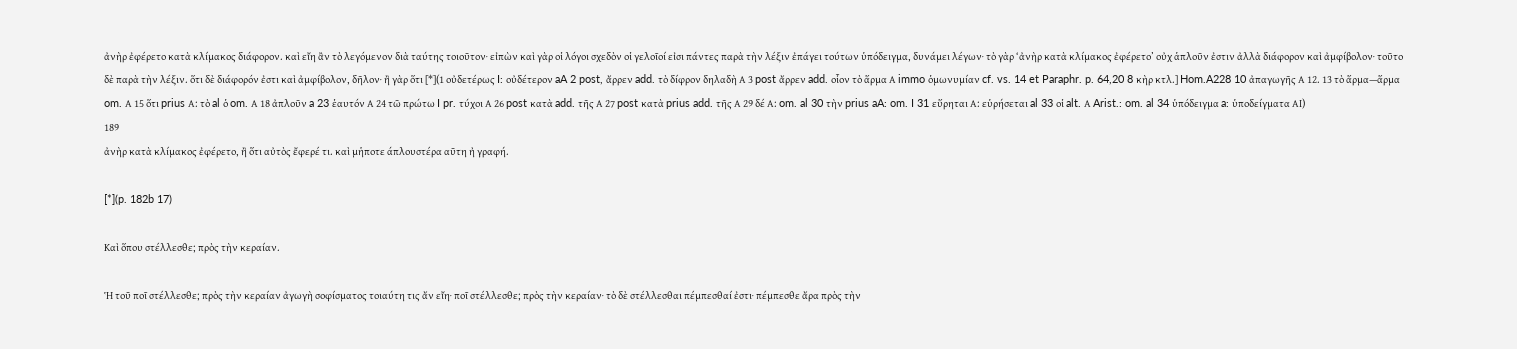ἀνὴρ ἐφέρετο κατὰ κλίμακος διάφορον. καὶ εἴη ἂν τὸ λεγόμενον διὰ ταύτης τοιοῦτον· εἰπὼν καὶ γὰρ οἱ λόγοι σχεδὸν οἱ γελοῖοί εἰσι πάντες παρὰ τὴν λέξιν ἐπάγει τούτων ὑπόδειγμα, δυνάμει λέγων· τὸ γὰρ ‘ἀνὴρ κατὰ κλίμακος ἐφέρετο’ οὐχ ἁπλοῦν ἐστιν ἀλλὰ διάφορον καὶ ἀμφίβολον· τοῦτο δὲ παρὰ τὴν λέξιν. ὅτι δὲ διάφορόν ἐστι καὶ ἀμφίβολον, δῆλον· ἢ γὰρ ὅτι [*](1 οὐδετέρως I: οὐδέτερον aA 2 post, ἄρρεν add. τὸ δίφρον δηλαδὴ Α 3 post ἄρρεν add. οἷον τὸ ἅρμα Α immo ὁμωνυμίαν cf. vs. 14 et Paraphr. p. 64,20 8 κὴρ κτλ.] Hom.A228 10 ἀπαγωγῆς Α 12. 13 τὸ ἅρμα—ἅρμα om. Α 15 ὅτι prius Α: τὸ al ὁ om. Α 18 ἀπλοῦν a 23 ἑαυτόν Α 24 τῶ πρώτω I pr. τύχοι Α 26 post κατὰ add. τῆς Α 27 post κατὰ prius add. τῆς Α 29 δέ Α: om. al 30 τὴν prius aA: om. I 31 εὕρηται Α: εὑρήσεται al 33 οἱ alt. Α Arist.: om. al 34 ὑπόδειγμα a: ὑποδείγματα ΑI)
189
ἀνὴρ κατὰ κλίμακος ἐφέρετο, ἢ ὅτι αὐτὸς ἔφερέ τι. καὶ μἡποτε άπλουστέρα αῦτη ἠ γραφή.

[*](p. 182b 17)

Καὶ ὅπου στέλλεσθε; πρὸς τὴν κεραίαν.

Ἡ τοῦ ποῖ στέλλεσθε; πρὸς τὴν κεραίαν ἀγωγὴ σοφίσματος τοιαύτη τις ἄν εἴη· ποῖ στέλλεσθε; πρὸς τὴν κεραίαν· τὸ δὲ στέλλεσθαι πέμπεσθαί ἐστι· πέμπεσθε ἄρα πρὸς τὴν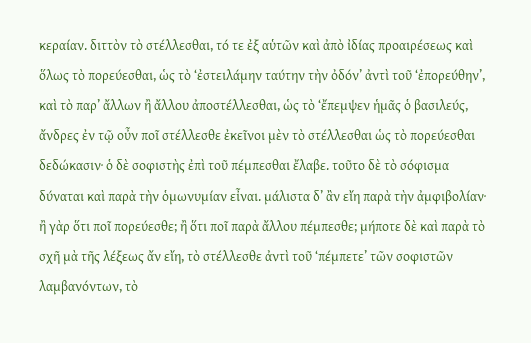κεραίαν. διττὸν τὸ στέλλεσθαι, τό τε ἐξ αὑτῶν καὶ ἀπὸ ἰδίας προαιρέσεως καὶ ὅλως τὸ πορεύεσθαι, ὡς τὸ ‘ἐστειλάμην ταύτην τὴν ὀδόν’ ἀντὶ τοῦ ‘ἐπορεύθην’, καὶ τὸ παρ’ ἄλλων ἢ ἄλλου ἀποστέλλεσθαι, ὡς τὸ ‘ἔπεμψεν ἡμᾶς ὁ βασιλεύς, ἄνδρες ἐν τῷ οὖν ποῖ στέλλεσθε ἐκεῖνοι μὲν τὸ στέλλεσθαι ὡς τὸ πορεύεσθαι δεδώκασιν· ὁ δὲ σοφιστὴς ἐπὶ τοῦ πέμπεσθαι ἔλαβε. τοῦτο δὲ τὸ σόφισμα δύναται καὶ παρὰ τὴν ὁμωνυμίαν εἶναι. μάλιστα δ’ ἂν εἴη παρὰ τὴν ἀμφιβολίαν· ἢ γὰρ ὅτι ποῖ πορεύεσθε; ἢ ὅτι ποῖ παρὰ ἄλλου πέμπεσθε; μήποτε δὲ καὶ παρὰ τὸ σχῆ μὰ τῆς λέξεως ἄν εἴη, τὸ στέλλεσθε ἀντὶ τοῦ ‘πέμπετε’ τῶν σοφιστῶν λαμβανόντων, τὸ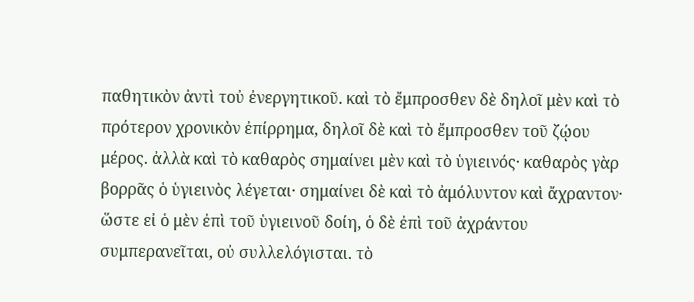παθητικὸν ἀντὶ τοὐ ἐνεργητικοῦ. καὶ τὸ ἔμπροσθεν δὲ δηλοῖ μὲν καὶ τὸ πρότερον χρονικὸν ἐπίρρημα, δηλοῖ δὲ καὶ τὸ ἔμπροσθεν τοῦ ζῴου μέρος. ἀλλὰ καὶ τὸ καθαρὸς σημαίνει μὲν καὶ τὸ ὑγιεινός· καθαρὸς γὰρ βορρᾶς ὁ ὑγιεινὸς λέγεται· σημαίνει δὲ καὶ τὸ ἀμόλυντον καὶ ἄχραντον· ὥστε εἰ ὁ μὲν ἐπὶ τοῦ ὑγιεινοῦ δοίη, ὁ δὲ ἐπὶ τοῦ ἀχράντου συμπερανεῖται, οὐ συλλελόγισται. τὸ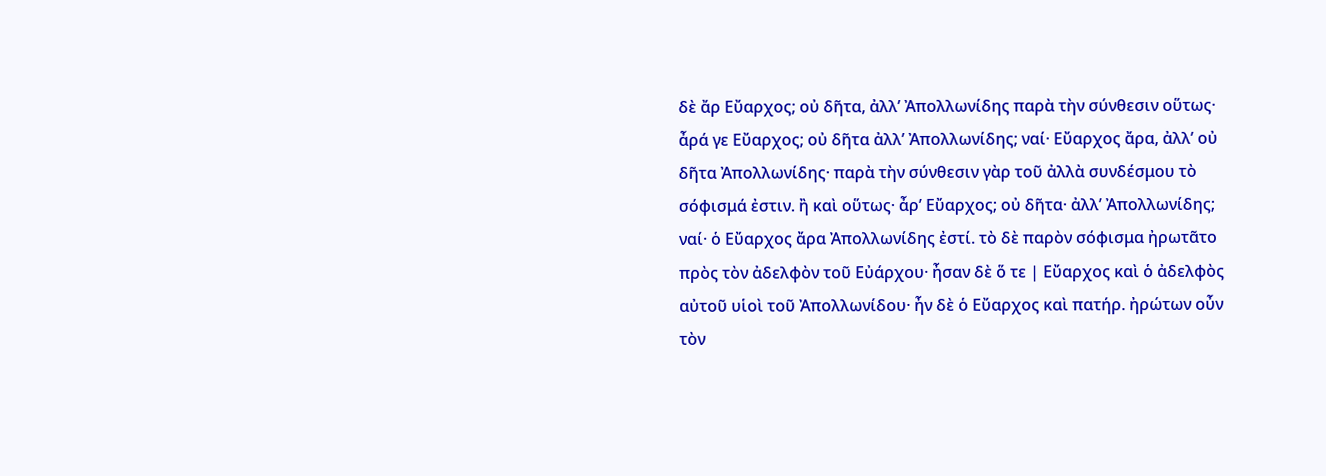δὲ ἄρ Εὔαρχος; οὐ δῆτα, ἀλλ’ Ἀπολλωνίδης παρὰ τὴν σύνθεσιν οὕτως· ἆρά γε Εὔαρχος; οὐ δῆτα ἀλλ’ Ἀπολλωνίδης; ναί· Εὔαρχος ἄρα, ἀλλ’ οὐ δῆτα Ἀπολλωνίδης· παρὰ τὴν σύνθεσιν γὰρ τοῦ ἀλλὰ συνδέσμου τὸ σόφισμά ἐστιν. ἢ καὶ οὕτως· ἆρ’ Εὔαρχος; οὐ δῆτα· ἀλλ’ Ἀπολλωνίδης; ναί· ὁ Εὔαρχος ἄρα Ἀπολλωνίδης ἐστί. τὸ δὲ παρὸν σόφισμα ἠρωτᾶτο πρὸς τὸν ἀδελφὸν τοῦ Εὐάρχου· ἦσαν δὲ ὅ τε | Εὔαρχος καὶ ὁ ἀδελφὸς αὐτοῦ υἱοὶ τοῦ Ἀπολλωνίδου· ἦν δὲ ὁ Εὔαρχος καὶ πατήρ. ἠρώτων οὖν τὸν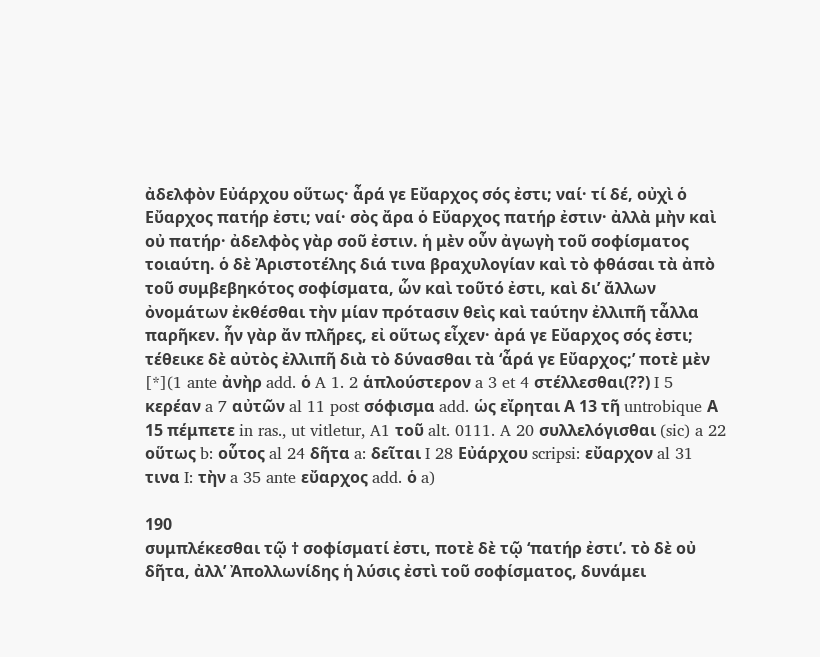ἀδελφὸν Εὐάρχου οὕτως· ἆρά γε Εὔαρχος σός ἐστι; ναί· τί δέ, οὐχὶ ὁ Εὔαρχος πατήρ ἐστι; ναί· σὸς ἄρα ὁ Εὔαρχος πατήρ ἐστιν· ἀλλὰ μὴν καὶ οὐ πατήρ· ἀδελφὸς γὰρ σοῦ ἐστιν. ἡ μὲν οὖν ἀγωγὴ τοῦ σοφίσματος τοιαύτη. ὁ δὲ Ἀριστοτέλης διά τινα βραχυλογίαν καὶ τὸ φθάσαι τὰ ἀπὸ τοῦ συμβεβηκότος σοφίσματα, ὧν καὶ τοῦτό ἐστι, καὶ δι’ ἄλλων ὀνομάτων ἐκθέσθαι τὴν μίαν πρότασιν θεὶς καὶ ταύτην ἐλλιπῆ τἆλλα παρῆκεν. ἦν γὰρ ἄν πλῆρες, εἰ οὕτως εἶχεν· ἀρά γε Εὔαρχος σός ἐστι; τέθεικε δὲ αὐτὸς ἐλλιπῆ διὰ τὸ δύνασθαι τὰ ‘ἆρά γε Εὔαρχος;’ ποτὲ μὲν [*](1 ante ἀνὴρ add. ὁ A 1. 2 ἁπλούστερον a 3 et 4 στέλλεσθαι(??) I 5 κερέαν a 7 αὐτῶν al 11 post σόφισμα add. ὡς εἴρηται Α 13 τῆ untrobique Α 15 πέμπετε in ras., ut vitletur, A1 τοῦ alt. 0111. A 20 συλλελόγισθαι (sic) a 22 οὕτως b: οὗτος al 24 δῆτα a: δεῖται I 28 Εὐάρχου scripsi: εὔαρχον al 31 τινα I: τὴν a 35 ante εὔαρχος add. ὁ a)

190
συμπλέκεσθαι τῷ † σοφίσματί ἐστι, ποτὲ δὲ τῷ ‘πατήρ ἐστι’. τὸ δὲ οὐ δῆτα, ἀλλ’ Ἀπολλωνίδης ἡ λύσις ἐστὶ τοῦ σοφίσματος, δυνάμει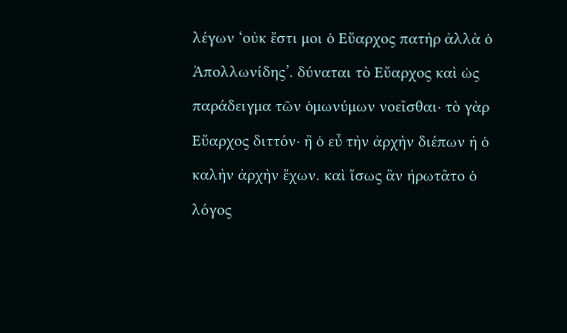λέγων ‘οὐκ ἔστι μοι ὁ Εὔαρχος πατὴρ ἀλλὰ ὁ Ἀπολλωνίδης’. δύναται τὸ Εὔαρχος καὶ ὡς παράδειγμα τῶν ὁμωνύμων νοεῖσθαι· τὸ γὰρ Εὔαρχος διττόν· ἢ ὁ εὖ τὴν ἀρχὴν διέπων ἡ ὁ καλὴν ἀρχὴν ἔχων. καὶ ἴσως ἂν ἠρωτᾶτο ὁ λόγος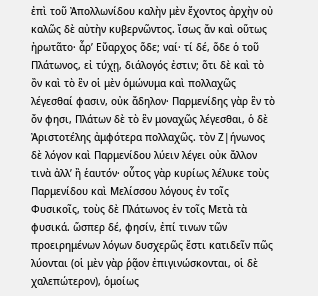ἐπὶ τοῦ Ἀπολλωνίδου καλὴν μὲν ἔχοντος ἀρχὴν οὐ καλῶς δὲ αὐτὴν κυβερνῶντος. ἴσως ἄν καὶ οὕτως ἠρωτᾶτο· ἆρ’ Εὔαρχος ὅδε; ναί· τί δέ, ὅδε ὁ τοῦ Πλάτωνος, εἰ τύχῃ, διάλογός ἐστιν; ὅτι δὲ καὶ τὸ ὂν καὶ τὸ ἓν οἱ μὲν ὁμώνυμα καὶ πολλαχῶς λέγεσθαί φασιν, οὐκ ἄδηλον· Παρμενίδης γὰρ ἓν τὸ ὄν φησι, Πλάτων δὲ τὸ ἓν μοναχῶς λέγεσθαι, ὁ δὲ Ἀριστοτέλης ἀμφότερα πολλαχῶς. τὸν Ζ|ήνωνος δὲ λόγον καὶ Παρμενίδου λύειν λέγει οὐκ ἄλλον τινὰ ἀλλ’ ἢ ἑαυτόν· οὗτος γὰρ κυρίως λέλυκε τοὺς Παρμενίδου καὶ Μελίσσου λόγους ἐν τοῖς Φυσικοῖς, τοὺς δὲ Πλάτωνος ἐν τοῖς Μετὰ τὰ φυσικά. ὥσπερ δέ, φησίν, ἐπί τινων τῶν προειρημένων λόγων δυσχερῶς ἔστι κατιδεῖν πῶς λύονται (οἱ μὲν γὰρ ῥᾷον ἐπιγινώσκονται, οἱ δὲ χαλεπώτερον), ὁμοίως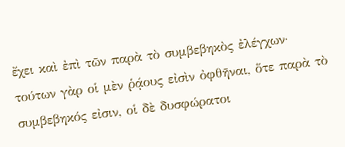ἔχει καὶ ἐπὶ τῶν παρὰ τὸ συμβεβηκὸς ἐλέγχων· τούτων γὰρ οἱ μὲν ῥᾴους εἰσὶν ὀφθῆναι, ὅτε παρὰ τὸ συμβεβηκός εἰσιν, οἱ δὲ δυσφώρατοι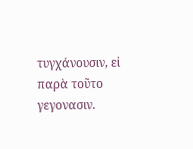τυγχάνουσιν, εἰ παρὰ τοῦτο γεγονασιν.